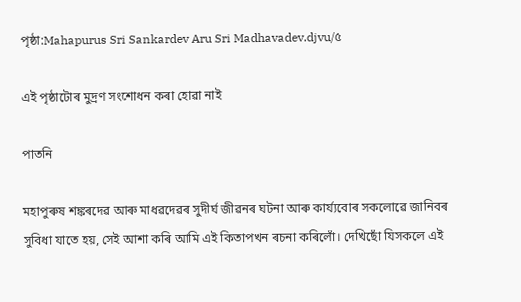পৃষ্ঠা:Mahapurus Sri Sankardev Aru Sri Madhavadev.djvu/৫

এই পৃষ্ঠাটোৰ মুদ্ৰণ সংশোধন কৰা হোৱা নাই

পাতনি

মহাপুৰুষ শঙ্কৰদেৱ আৰু মাধৱদেৱৰ সুদীৰ্ঘ জীৱনৰ ঘটনা আৰু কাৰ্য্যবোৰ সকলোৱে জানিবৰ সুবিধা যাতে হয়, সেই আশা কৰি আমি এই কিতাপখন ৰচনা কৰিলোঁ। দেখিছোঁ যিসকলে এই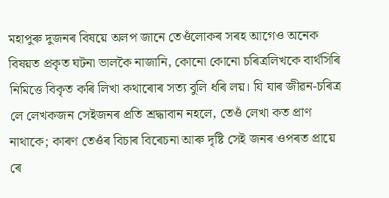মহাপুৰু দুজনৰ বিষয়ে অলপ জানে তেওঁলোকৰ সৰহ আগেও অনেক বিষয়ত প্ৰকৃত ঘটনা ভালকৈ নাজানি, কোনো কোনো চৰিত্ৰলিখকে বাৰ্থসিৰি নিমিত্তে বিকৃত কৰি লিখা কথাৰোৰ সত্য বুলি ধৰি লয়। যি যাৰ জীৱন-চৰিত্ৰ লে লেখকজন সেইজনৰ প্ৰতি শ্ৰদ্ধাবান নহলে, তেওঁ লেখা কত প্ৰাণ নাথাকে; কাৰণ তেওঁৰ বিচাৰ বিৰেচনা আৰু দৃষ্টি সেই জনৰ ওপৰত প্ৰায়ে ৰে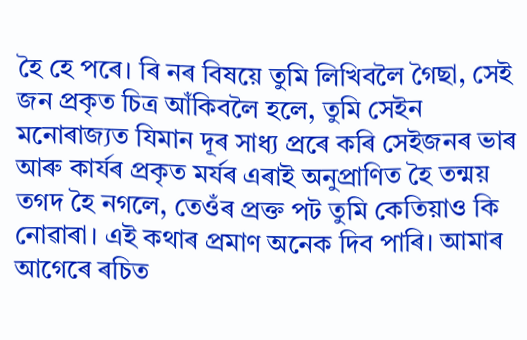হৈ হে পৰে। ৰি নৰ বিষয়ে তুমি লিখিবলৈ গৈছা, সেই জন প্ৰকৃত চিত্ৰ আঁকিবলৈ হলে, তুমি সেইন মনোৰাজ্যত যিমান দূৰ সাধ্য প্ৰৰে কৰি সেইজনৰ ভাৰ আৰু কাৰ্যৰ প্ৰকৃত মৰ্যৰ এৰাই অনুপ্ৰাণিত হৈ তন্ময় তগদ হৈ নগলে, তেওঁৰ প্ৰক্ত পট তুমি কেতিয়াও কি নোৱাৰা। এই কথাৰ প্ৰমাণ অনেক দিব পাৰি। আমাৰ আগেৰে ৰচিত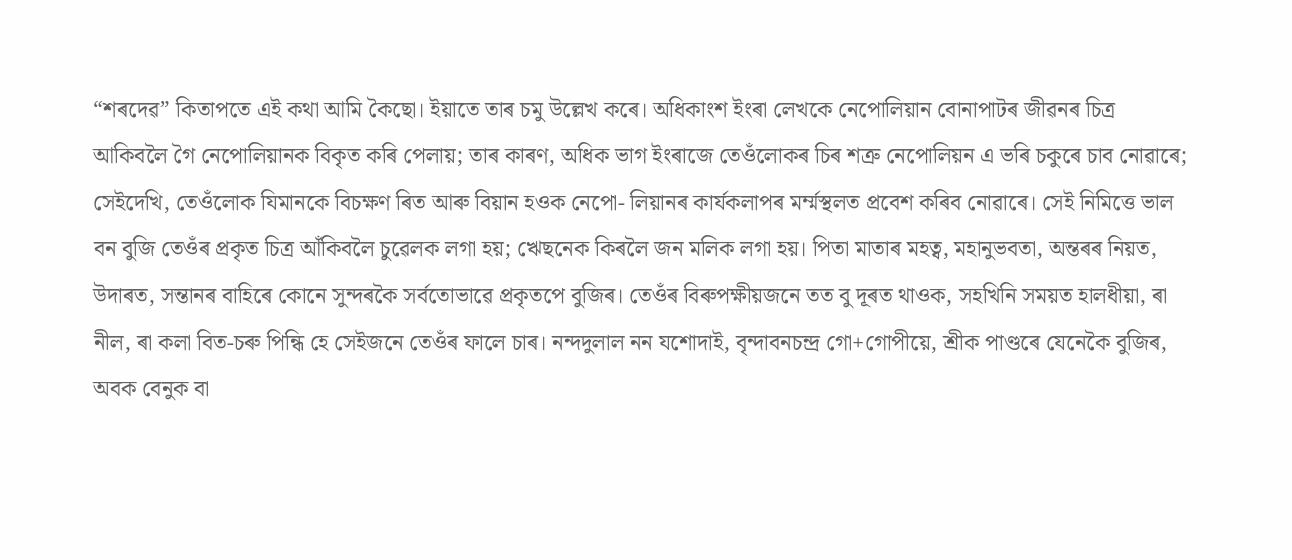“শৰদেৱ” কিতাপতে এই কথা আমি কৈছো। ইয়াতে তাৰ চমু উল্লেখ কৰে। অধিকাংশ ইংৰা লেখকে নেপোলিয়ান বোনাপাটৰ জীৱনৰ চিত্ৰ আকিবলৈ গৈ নেপোলিয়ানক বিকৃত কৰি পেলায়; তাৰ কাৰণ, অধিক ভাগ ইংৰাজে তেওঁলোকৰ চিৰ শত্ৰু নেপোলিয়ন এ ভৰি চকুৰে চাব নোৱাৰে; সেইদেখি, তেওঁলোক যিমানকে বিচক্ষণ ৰিত আৰু বিয়ান হওক নেপো- লিয়ানৰ কাৰ্যকলাপৰ মৰ্ম্মস্থলত প্ৰবেশ কৰিব নোৱাৰে। সেই নিমিত্তে ভাল বন বুজি তেওঁৰ প্ৰকৃত চিত্ৰ আঁকিবলৈ চুৱেলক লগা হয়; ঋেছনেক কিৰলৈ জন মলিক লগা হয়। পিতা মাতাৰ মহত্ব, মহানুভবতা, অন্তৰৰ নিয়ত, উদাৰত, সন্তানৰ বাহিৰে কোনে সুন্দৰকৈ সৰ্বতোভাৱে প্ৰকৃতপে বুজিৰ। তেওঁৰ বিৰুপক্ষীয়জনে তত বু দূৰত থাওক, সহখিনি সময়ত হালধীয়া, ৰা নীল, ৰা কলা বিত-চৰু পিন্ধি হে সেইজনে তেওঁৰ ফালে চাৰ। নন্দদুলাল নন যশোদাই, বৃন্দাবনচন্দ্ৰ গো+গোপীয়ে, শ্ৰীক পাণ্ডৰে যেনেকৈ বুজিৰ, অবক বেনুক বা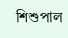শিশুপাল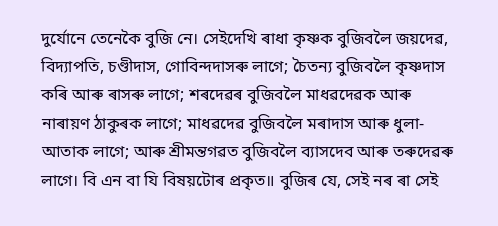দুৰ্যোনে তেনেকৈ বুজি নে। সেইদেখি ৰাধা কৃষ্ণক বুজিবলৈ জয়দেৱ, বিদ্যাপতি, চণ্ডীদাস, গোবিন্দদাসৰু লাগে; চৈতন্য বুজিবলৈ কৃষ্ণদাস কৰি আৰু ৰাসৰু লাগে; শৰদেৱৰ বুজিবলৈ মাধৱদেৱক আৰু নাৰায়ণ ঠাকুৰক লাগে; মাধৱদেৱ বুজিবলৈ মৰাদাস আৰু ধুলা- আতাক লাগে; আৰু শ্ৰীমন্তগৱত বুজিবলৈ ব্যাসদেব আৰু তৰুদেৱৰু লাগে। বি এন বা যি বিষয়টোৰ প্ৰকৃত॥ বুজিৰ যে, সেই নৰ ৰা সেই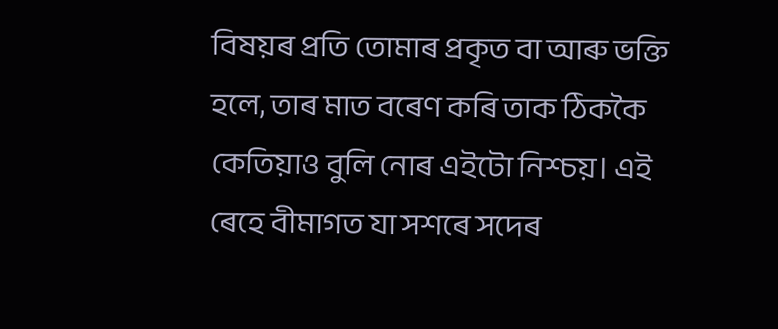বিষয়ৰ প্ৰতি তোমাৰ প্ৰকৃত বা আৰু ভক্তি হলে, তাৰ মাত বৰেণ কৰি তাক ঠিককৈ কেতিয়াও বুলি নোৰ এইটো নিশ্চয়। এই ৰেহে বীমাগত যা সশৰে সদেৰ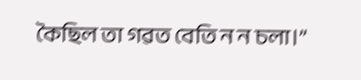কৈছিল তা গৱত বেতি ন ন চলা।”